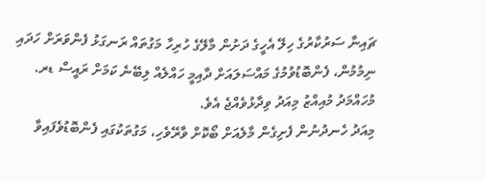ޗައިނާ ސަރުކާރުގެ ހިލޭ އެހީގެ ދަށުން މާލޭގެ ހުރިހާ މަގުތައް ރަނގަޅު ފެންވަރަށް ހަދައި ނިމުމުން، ފެންބޮޑުވުމުގެ މައްސަލައަށް ދާއިމީ ހައްލެއް ލިބޭނެ ކަމަށް ރައީސް ޑރ. މުހައްމަދު މުއިއްޒު މިއަދު ވިދާޅުވެއްޖެ އެވެ.
މިއަދު ހެނދުނުން ފެށިގެން މާލެއަށް ބޯކޮށް ވާރޭވެހި، މަގުތަކުގައި ފެންބޮޑުވެފައިވާ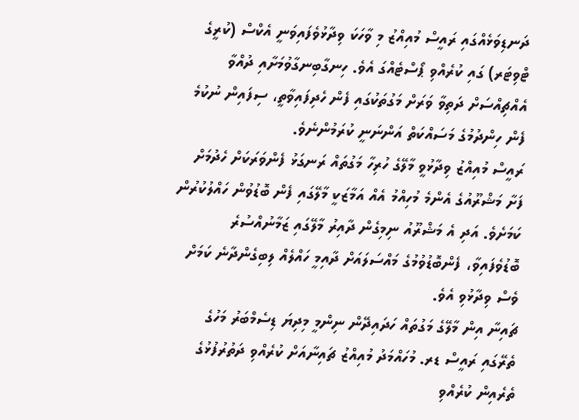ދަނޑިވަޅެއްގައި ރައީސް މުއިއްޒު މި ވާހަކަ ވިދާޅުވެފައިވަނީ އެކްސް (ކުރީގެ ޓްވިޓަރ) ގައި ކުރެއްވި ޕޯސްޓެއްގަ އެވެ. ހިނގާބިނގާވުމަށާއި ދުއްވާ އެއްޗިއްސަށް ދަތިވާ ވަރަށް މަގުތަކުގައި ފެން ހެދިފައިވާތީ، ސިފައިން ނުކުމެ ފެން ހިންދުމުގެ މަސައްކަތް އަންނަނީ ކުރަމުންނެވެ.
ރައީސް މުއިއްޒު ވިދާޅުވީ މާލޭގެ ހުރިހާ މަގުތައް ރަނގަޅު ފެންވަރަކަށް ހެދުމަށް ފަށާ މަޝްރޫއުގެ އެންމެ މުހިއްމު އެއް އަމާޒަކީ މާލޭގައި ފެން ބޮޑުވުން ހައްލުކުރުން ކަމަށެވެ. އަދި އެ މަޝްރޫއު ނިމިގެން ދާއިރު މާލޭގައި ޒަމާނުއްސުރެ ބޮޑުވެފައިވާ، ފެންބޮޑުވުމުގެ މައްސަލައަށް ދާއިމީ ހައްލެއް ލިބިގެންދާނެ ކަމަށް ވެސް ވިދާޅުވި އެވެ.
ޗައިނާ އިން މާލޭގެ މަގުތައް ހަދައިދޭން ނިންމީ މިދިޔަ ޑިސެމްބަރު މަހުގެ ތެރޭގައި ރައީސް ޑރ. މުހައްމަދު މުއިއްޒު ޗައިނާއަށް ކުރެއްވި ދަތުރުފުޅުގެ ތެރެއިން ކުރެއްވި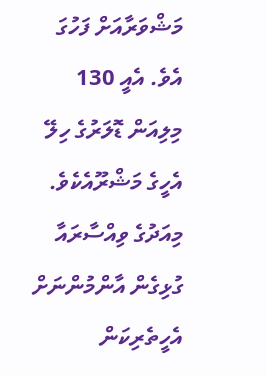މަޝްވަރާއަށް ފަހުގަ އެވެ. އެއީ 130 މިލިއަން ޑޮލަރުގެ ހިލޭ އެހީގެ މަޝްރޫއެކެވެ.
މިއަދުގެ ވިއްސާރައާ ގުޅިގެން އާންމުންނަށް އެހީތެރިކަން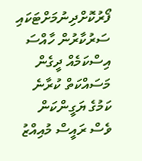ފޯރުކޮށްދިނުމަށްޓަކައި ސަރުކާރުން ހާއްސަ އިސްކަމެއް ދީގެން މަސައްކަތް ކުރާނެ ކަމުގެ ޔަގީންކަން ވެސް ރައީސް މުއިއްޒު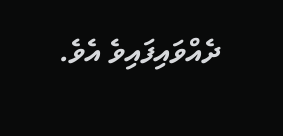ދެއްވައިފައިވެ އެވެ.